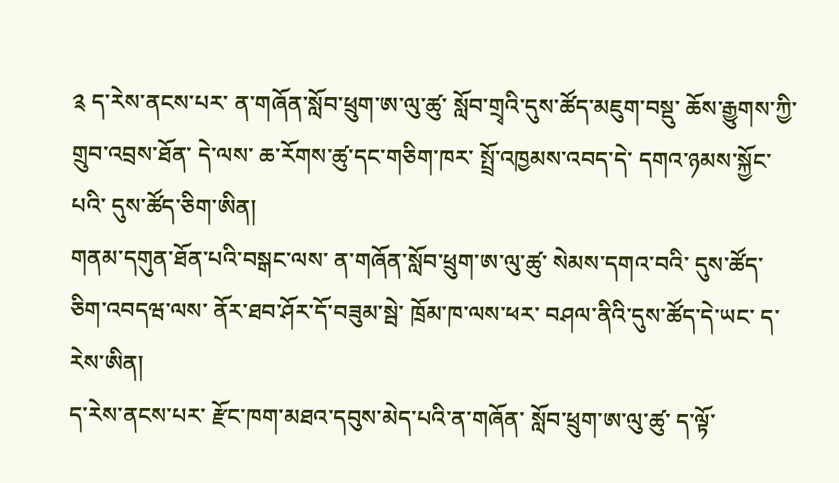༉ ད་རེས་ནངས་པར་ ན་གཞོན་སློབ་ཕྲུག་ཨ་ལུ་ཚུ་ སློབ་གྲྭའི་དུས་ཚོད་མཇུག་བསྡུ་ ཆོས་རྒྱུགས་ཀྱི་གྲུབ་འབྲས་ཐོན་ དེ་ལས་ ཆ་རོགས་ཚུ་དང་གཅིག་ཁར་ སྤྲོ་འཁྱམས་འབད་དེ་ དགའ་ཉམས་སྐྱོང་པའི་ དུས་ཚོད་ཅིག་ཨིན།
གནམ་དགུན་ཐོན་པའི་བསྒང་ལས་ ན་གཞོན་སློབ་ཕྲུག་ཨ་ལུ་ཚུ་ སེམས་དགའ་བའི་ དུས་ཚོད་ཅིག་འབདཝ་ལས་ ནོར་ཐབ་ཤོར་དོ་བཟུམ་སྦེ་ ཁྲོམ་ཁ་ལས་ཕར་ བཤལ་ནིའི་དུས་ཚོད་དེ་ཡང་ ད་རེས་ཨིན།
ད་རེས་ནངས་པར་ རྫོང་ཁག་མཐའ་དབུས་མེད་པའི་ན་གཞོན་ སློབ་ཕྲུག་ཨ་ལུ་ཚུ་ ད་ལྟོ་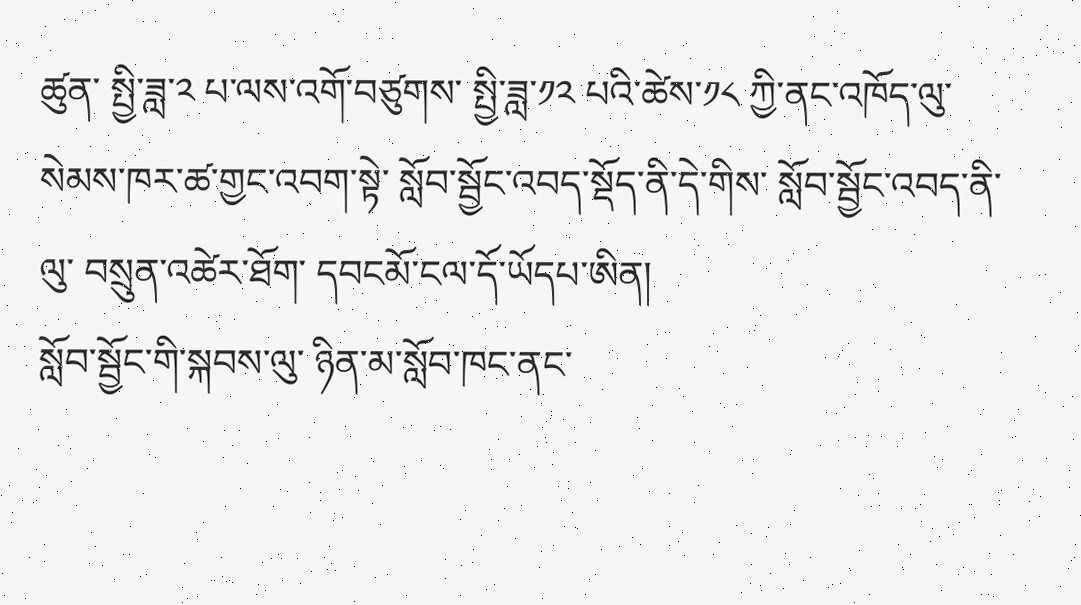ཚུན་ སྤྱི་ཟླ་༢ པ་ལས་འགོ་བཙུགས་ སྤྱི་ཟླ་༡༢ པའི་ཚེས་༡༨ ཀྱི་ནང་འཁོད་ལུ་ སེམས་ཁར་ཚ་གྱང་འབག་སྟེ་ སློབ་སྦྱོང་འབད་སྡོད་ནི་དེ་གིས་ སློབ་སྦྱོང་འབད་ནི་ལུ་ བསྲུན་འཚེར་ཐོག་ དབངམོ་ངལ་དོ་ཡོདཔ་ཨིན།
སློབ་སྦྱོང་གི་སྐབས་ལུ་ ཉིན་མ་སློབ་ཁང་ནང་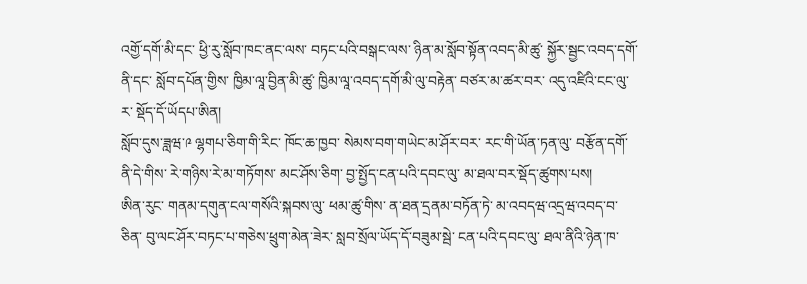འགྱོ་དགོ་མི་དང་ ཕྱི་རུ་སློབ་ཁང་ནང་ལས་ བཏང་པའི་བསྒང་ལས་ ཉིན་མ་སློབ་སྟོན་འབད་མི་ཚུ་ སྐྱོར་སྦྱང་འབད་དགོ་ནི་དང་ སློབ་དཔོན་གྱིས་ ཁྱིམ་ལཱ་བྱིན་མི་ཚུ་ ཁྱིམ་ལཱ་འབད་དགོ་མི་ལུ་བརྟེན་ བཙར་མ་ཚར་བར་ འདུ་འཛིའི་ངང་ལུ་ར་ སྡོད་དོ་ཡོདཔ་ཨིན།
སློབ་དུས་ཟླཝ་༩ ལྷགཔ་ཅིག་གི་རིང་ ཁོང་ཆ་ཁྱབ་ སེམས་བག་གཡེང་མ་ཤོར་བར་ རང་གི་ཡོན་ཏན་ལུ་ བརྩོན་དགོ་ནི་དེ་གིས་ རེ་གཉིས་རེ་མ་གཏོགས་ མང་ཤོས་ཅིག་ བྱ་སྤྱོད་ངན་པའི་དབང་ལུ་ མ་ཐལ་བར་སྡོད་ཚུགས་པས།
ཨིན་རུང་ གནམ་དགུན་ངལ་གསོའི་སྐབས་ལུ་ ཕམ་ཚུ་གིས་ ན་ཐན་དྲནམ་བཏོན་ཏེ་ མ་འབདཝ་འདྲཝ་འབད་བ་ཅིན་ བུ་ལང་ཤོར་བཏང་པ་གཅེས་ཕྲུག་མེན་ཟེར་ སླབ་སྲོལ་ཡོད་དོ་བཟུམ་སྦེ་ ངན་པའི་དབང་ལུ་ ཐལ་ནིའི་ཉེན་ཁ་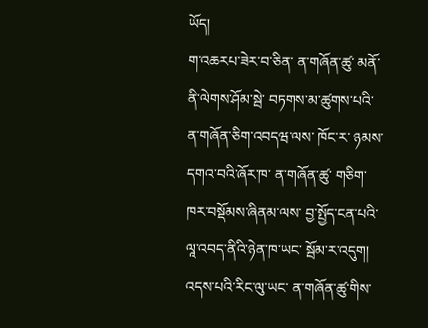ཡོད།
ག་འཆརཔ་ཟེར་བ་ཅིན་ ན་གཞོན་ཚུ་ མནོ་ནི་ལེགས་ཤོམ་སྦེ་ བཏགས་མ་ཚུགས་པའི་ ན་གཞོན་ཅིག་འབདཝ་ལས་ ཁོང་ར་ ཉམས་དགའ་བའི་ཞོར་ཁ་ ན་གཞོན་ཚུ་ གཅིག་ཁར་བསྡོམས་ཞིནམ་ལས་ བྱ་སྤྱོད་ངན་པའི་ ལཱ་འབད་ནིའི་ཉེན་ཁ་ཡང་ སྦོམ་ར་འདུག།
འདས་པའི་རིང་ལུ་ཡང་ ན་གཞོན་ཚུ་གིས་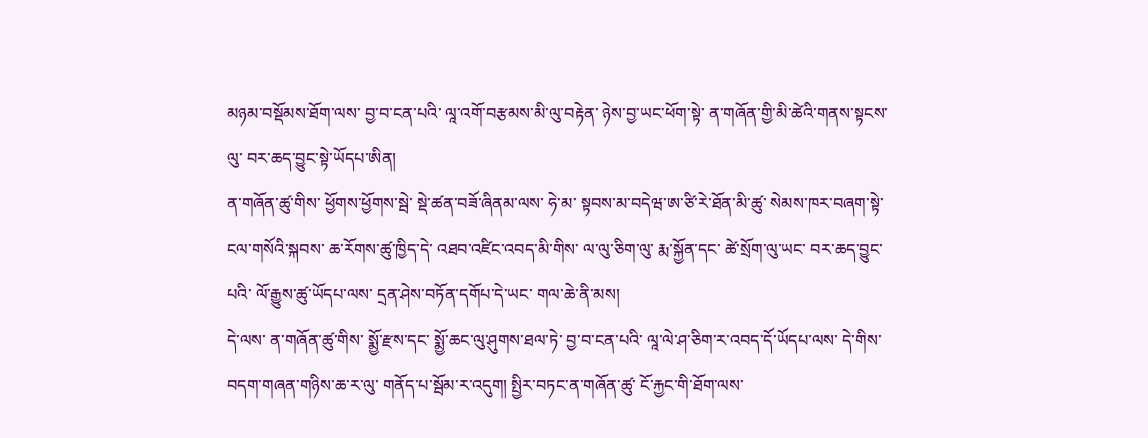མཉམ་བསྡོམས་ཐོག་ལས་ བྱ་བ་ངན་པའི་ ལཱ་འགོ་བརྩམས་མི་ལུ་བརྟེན་ ཉེས་བྱ་ཡང་ཕོག་སྟེ་ ན་གཞོན་གྱི་མི་ཚེའི་གནས་སྟངས་ལུ་ བར་ཆད་བྱུང་སྟེ་ཡོདཔ་ཨིན།
ན་གཞོན་ཚུ་གིས་ ཕྱོགས་ཕྱོགས་སྦེ་ སྡེ་ཚན་བཟོ་ཞིནམ་ལས་ ཧེ་མ་ སྟབས་མ་བདེཝ་ཨ་ཙི་རེ་ཐོན་མི་ཚུ་ སེམས་ཁར་བཞག་སྟེ་ ངལ་གསོའི་སྐབས་ ཆ་རོགས་ཚུ་ཁྱིད་དེ་ འཐབ་འཛིང་འབད་མི་གིས་ ལ་ལུ་ཅིག་ལུ་ རྨ་སྐྱོན་དང་ ཚེ་སྲོག་ལུ་ཡང་ བར་ཆད་བྱུང་པའི་ ལོ་རྒྱུས་ཚུ་ཡོདཔ་ལས་ དྲན་ཤེས་བཏོན་དགོཔ་དེ་ཡང་ གལ་ཆེ་ནི་མས།
དེ་ལས་ ན་གཞོན་ཚུ་གིས་ སྨྱོ་རྫས་དང་ སྨྱོ་ཆང་ལུ་ཤུགས་ཐལ་ཏེ་ བྱ་བ་ངན་པའི་ ལཱ་ལེ་ཤ་ཅིག་ར་འབད་དོ་ཡོདཔ་ལས་ དེ་གིས་ བདག་གཞན་གཉིས་ཆ་ར་ལུ་ གནོད་པ་སྦོམ་ར་འདུག། སྤྱིར་བཏང་ན་གཞོན་ཚུ་ ངོ་རྐྱང་གི་ཐོག་ལས་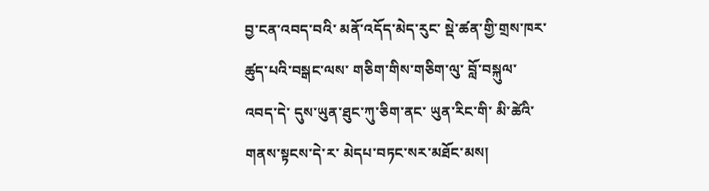བྱ་ངན་འབད་བའི་ མནོ་འདོད་མེད་རུང་ སྡེ་ཚན་གྱི་གྲས་ཁར་ཚུད་པའི་བསྒང་ལས་ གཅིག་གིས་གཅིག་ལུ་ བློ་བསྐུལ་འབད་དེ་ དུས་ཡུན་ཐུང་ཀུ་ཅིག་ནང་ ཡུན་རིང་གི་ མི་ཚེའི་གནས་སྟངས་དེ་ར་ མེདཔ་བཏང་སར་མཐོང་མས།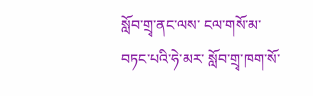སློབ་གྲྭ་ནང་ལས་ ངལ་གསོ་མ་བཏང་པའི་ཧེ་མར་ སློབ་གྲྭ་ཁག་སོ་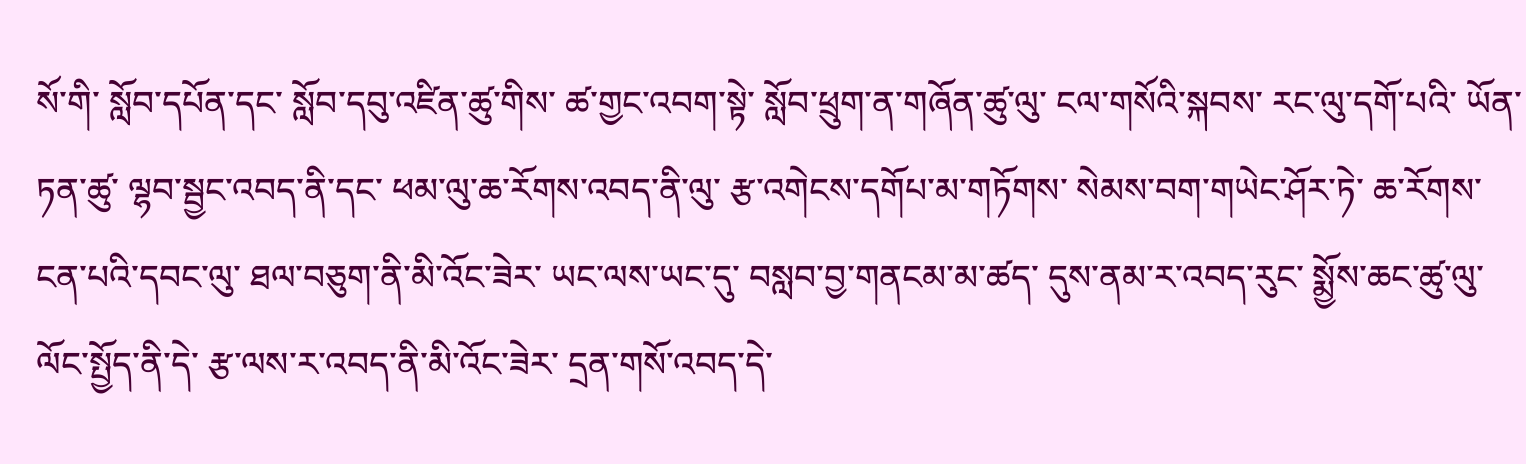སོ་གི་ སློབ་དཔོན་དང་ སློབ་དབུ་འཛིན་ཚུ་གིས་ ཚ་གྱང་འབག་སྟེ་ སློབ་ཕྲུག་ན་གཞོན་ཚུ་ལུ་ ངལ་གསོའི་སྐབས་ རང་ལུ་དགོ་པའི་ ཡོན་ཏན་ཚུ་ ལྷབ་སྦྱང་འབད་ནི་དང་ ཕམ་ལུ་ཆ་རོགས་འབད་ནི་ལུ་ རྩ་འགེངས་དགོཔ་མ་གཏོགས་ སེམས་བག་གཡེང་ཤོར་ཏེ་ ཆ་རོགས་ངན་པའི་དབང་ལུ་ ཐལ་བཅུག་ནི་མི་འོང་ཟེར་ ཡང་ལས་ཡང་དུ་ བསླབ་བྱ་གནངམ་མ་ཚད་ དུས་ནམ་ར་འབད་རུང་ སྨྱོས་ཆང་ཚུ་ལུ་ལོང་སྤྱོད་ནི་དེ་ རྩ་ལས་ར་འབད་ནི་མི་འོང་ཟེར་ དྲན་གསོ་འབད་དེ་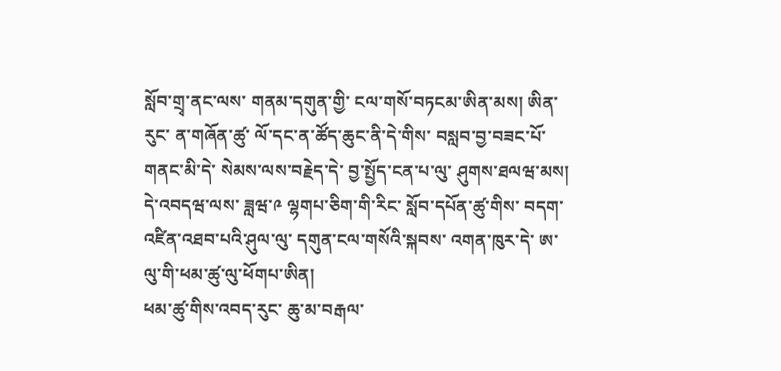སློབ་གྲྭ་ནང་ལས་ གནམ་དགུན་གྱི་ ངལ་གསོ་བཏངམ་ཨིན་མས། ཨིན་རུང་ ན་གཞོན་ཚུ་ ལོ་དང་ན་ཚོད་ཆུང་ནི་དེ་གིས་ བསླབ་བྱ་བཟང་པོ་གནང་མི་དེ་ སེམས་ལས་བརྗེད་དེ་ བྱ་སྤྱོད་ངན་པ་ལུ་ ཤུགས་ཐལཝ་མས།
དེ་འབདཝ་ལས་ ཟླཝ་༩ ལྷགཔ་ཅིག་གི་རིང་ སློབ་དཔོན་ཚུ་གིས་ བདག་འཛིན་འཐབ་པའི་ཤུལ་ལུ་ དགུན་ངལ་གསོའི་སྐབས་ འགན་ཁུར་དེ་ ཨ་ལུ་གི་ཕམ་ཚུ་ལུ་ཕོགཔ་ཨིན།
ཕམ་ཚུ་གིས་འབད་རུང་ ཆུ་མ་བརྒལ་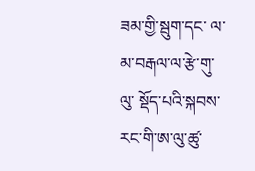ཟམ་གྱི་སྦུག་དང་ ལ་མ་བརྒལ་ལ་རྩེ་གུ་ལུ་ སྡོད་པའི་སྐབས་ རང་གི་ཨ་ལུ་ཚུ་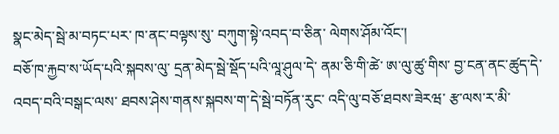སྣང་མེད་སྦེ་མ་བཏང་པར་ ཁ་ནང་བལྟས་སུ་ བཀུག་སྟེ་འབད་བ་ཅིན་ ལེགས་ཤོམ་འོང་།
བཅོ་ཁ་རྐྱབ་ས་ཡོད་པའི་སྐབས་ལུ་ དྲན་མེད་སྦེ་སྡོད་པའི་ལཱ་ཤུལ་དེ་ ནམ་ཅི་གི་ཚེ་ ཨ་ལུ་ཚུ་གིས་ བྱ་ངན་ནང་ཚུད་དེ་ འབད་བའི་བསྒང་ལས་ ཐབས་ཤེས་གནས་སྐབས་ག་དེ་སྦེ་བཏོན་རུང་ འདི་ལུ་བཅོ་ཐབས་ཟེརཝ་ རྩ་ལས་ར་མི་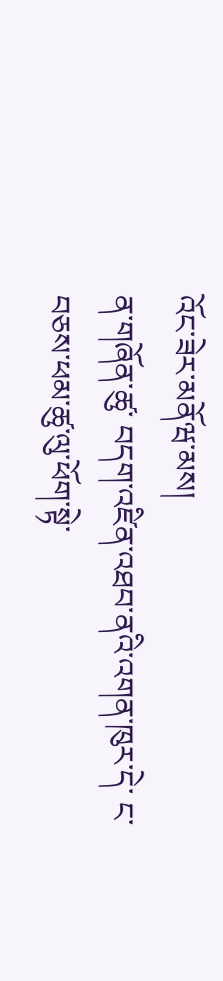འོང་ཟེར་མནོཝ་མས།
ན་གཞོན་ཚུ་ བདག་འཛིན་འཐབ་ནའི་འགན་ཁུར་དེ་ ང་བཅས་ཕམ་ཚུ་ལུ་ཕོག་སྟེ་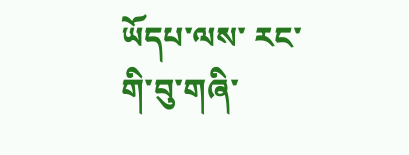ཡོདཔ་ལས་ རང་གི་བུ་གཞི་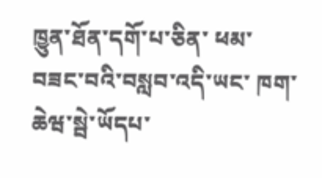ཁྱུན་ཐོན་དགོ་པ་ཅིན་ ཕམ་བཟང་བའི་བསླབ་འདི་ཡང་ ཁག་ཆེཝ་སྦེ་ཡོདཔ་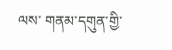ལས་ གནམ་དགུན་གྱི་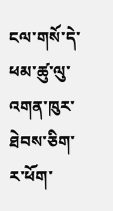ངལ་གསོ་དེ་ ཕམ་ཚུ་ལུ་ འགན་ཁུར་ཐེབས་ཅིག་ར་ཕོག་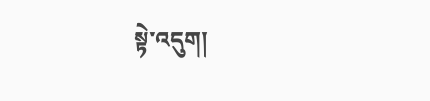སྟེ་འདུག།